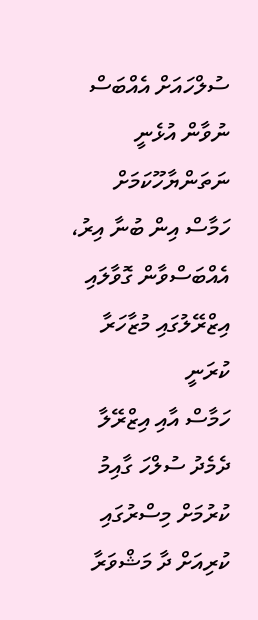ސުލްހައަށް އެއްބަސް ނުވާން އުޅެނީ ނަތަންޔާހޫކަމަށް ހަމާސް އިން ބުނާ އިރު، އެއްބަސްވާން ގޮވާލައި އިޒްރޭލުގައި މުޒާހަރާ ކުރަނީ
ހަމާސް އާއި އިޒްރޭލާ ދެމެދު ސުލްހަ ގާއިމު ކުރުމަށް މިސްރުގައި ކުރިއަށް ދާ މަޝްވަރާ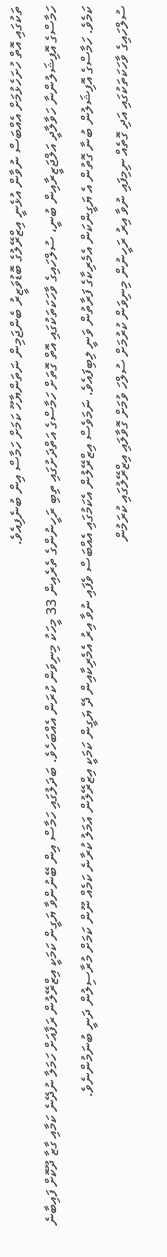ތަކުގައި އޮތް ހުށަހެޅުމަށް އެއްބަސް ނުވާން އުޅެނީ އިޒްރޭލުގެ ބޮޑުވަޒީރު ބެންޖަމިން ނަތަންޔާހޫ ކަމަށް ހަމާސް އިން ބުނެފިއެވެ.
ހަމާސްގެ އޮފިޝަލުންނާ ހަވާލާދީ އަލްޖަޒީރާއިން ބުނީ، ސުލްހައިގެ ވާހަކަތަކުގައި އޮތް ގޮތަށް ހަމާސްގެ އަތްދަށުގައި ތިބި ރަހީނުންގެ ތެރެއިން 33 މީހަކު މިނިވަން ކުރަން އެއްބަހެވެ. ބަދަލުގައި ހަމާސް އިން ބޭނުންވާ ޔަގީން ކަމަކީ އިޒްރޭލުން ރަފާއަށް ހަމަލާ ނުދޭނެ ކަމާއި ގާޒާ ދޫކޮށް ފައިބާނެ ކަމެވެ. ހަމާސްގެ އޮފިޝަލުން ބުނާ ގޮތުން އެ ޔަގީންކަން އެމެރިކާގެ ފަރާތުން ވަނީ ލިބިފައެވެ. ނަމަވެސް އިޒްރޭލުން އެކަމުގައި އެއްބަސް ވެފައި ނުވާ އިރު އެމެރިކާއިން ދޭ ޔަގީން ކަމަކީ އިޒްރޭލުން އަމަލު ކުރާނެ ކަމެއް ނޫން ކަމަށް މުރާސިލުން ދަނީ ބުނަމުންނެވެ.
ސުލްހައިގެ ވާހަކަތަކުގައި އަދި ގޮތެއް ނިމިފައި ނުވާ އިރު ރަހީނުން މިނިވަން ކުރުމަށް ސުލްހަ ވުމަށް ގޮވާލައި އިޒްރޭލުގައި ކުރަމުން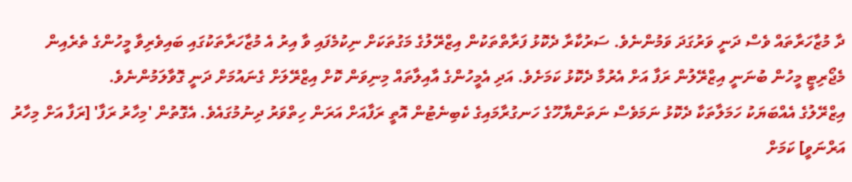ދާ މުޒާހަރާތައް ވެސް ދަނީ ވަރުގަދަ ވަމުންނެވެ. ސަރުކާރާ ދެކޮޅު ފަރާތްތަކުން އިޒްރޭލުގެ މަގުތަކަށް ނިކުމެފައި ވާ އިރު އެ މުޒާހަރާތަކުގައި ބައިވެރިވާ މީހުންގެ ތެރެއިން މެޖޯރިޓީ މީހުން ބުނަނީ އިޒްރޭލުން ރަފާ އަށް އެރުމާ ދެކޮޅު ކަމަށެވެ. އަދި އެމީހުންގެ އާއިލާތައް މިނިވަން ކޮށް އިޒްރޭލަށް ގެނައުމަށް ދަނީ ގޮވާލަމުންނެވެ.
އިޒްރޭލުގެ އެއްބަޔަކު ހަމަލާތަކާ ދެކޮޅު ނަމަވެސް ނަތަންޔާހޫގެ ހަނގުރާމައިގެ ކެބިނެޓުން އޮތީ ރަފާއަށް އަރަން ހިތްވަރު ދިނުމުގައެވެ. އެގޮތުން 'މިހާރު ރަފާ' [ރަފާ އަށް މިހާރު އަރްނަވީ] ކަމަށް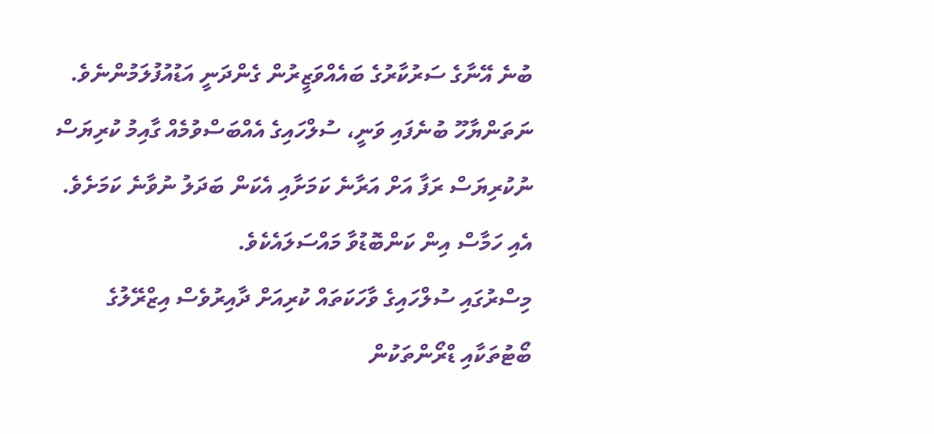ބުނެ އޭނާގެ ސަރުކާރުގެ ބައެއްވަޒީރުން ގެންދަނީ އަޑުއުފުލަމުންނެވެ.
ނަތަންޔާހޫ ބުނެފައި ވަނީ، ސުލްހައިގެ އެއްބަސްވުމެއް ގާއިމު ކުރިޔަސް ނުކުރިޔަސް ރަފާ އަށް އަރާނެ ކަމަށާއި އެކަން ބަދަލު ނުވާނެ ކަމަށެވެ. އެއި ހަމާސް އިން ކަންބޮޑުވާ މައްސަލައެކެވެ.
މިސްރުގައި ސުލްހައިގެ ވާހަކަތައް ކުރިއަށް ދާއިރުވެސް އިޒްރޭލުގެ ބޯޓުތަކާއި ޑްރޯންތަކުން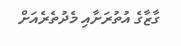ގާޒާގެ އުތުރަށާއި މެދުތެރެއަށް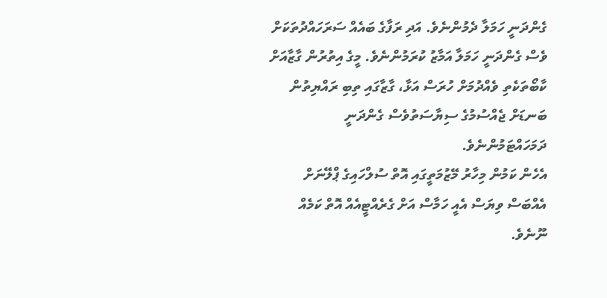ގެންދަނީ ހަމަލާ ދެމުންނެވެ. އަދި ރަފާގެ ބައެއް ސަރަހައްދުތަކަށް ވެސް ގެންދަނީ ހަމަލާ އަމާޒު ކުރަމުންނެވެ. މީގެ އިތުރުން ގާޒާއަށް ކާބޯތަކެތި ވެއްދުމަށް ހުރަސް އަޅާ، ގާޒާގައި ތިބި ރައްޔިތުން ބަނޑަށް ޖެއްސުމުގެ ސިޔާސަތުވެސް ގެންދަނީ ދަމަހައްޓަމުންނެވެ.
އެހެން ކަމުން މިހާރު މޭޒުމަތީގައި އޮތް ސުލްހައިގެ ޕްލޭނަށް އެއްބަސް ވިޔަސް އެއީ ހަމާސް އަށް ގެރެއްޓީއެއް އޮތް ކަމެއް ނޫނެވެ.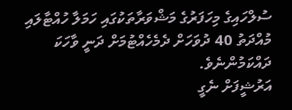ސުލްހައިގެ މިހަފަރުގެ މަޝްވަރާތަކުގައި ހަމަލާ ހުއްޓާލައި މުއްދަތު 40 ދުވަހަށް ދެމެހެއްޓުމަށް ދަނީ ވާހަކަ ދައްކަމުންނެވެ.
އަރުޝީފަށް ނެގީ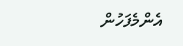އެންމެފަހުން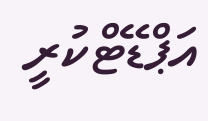އަޕްޑޭޓްކުރީ